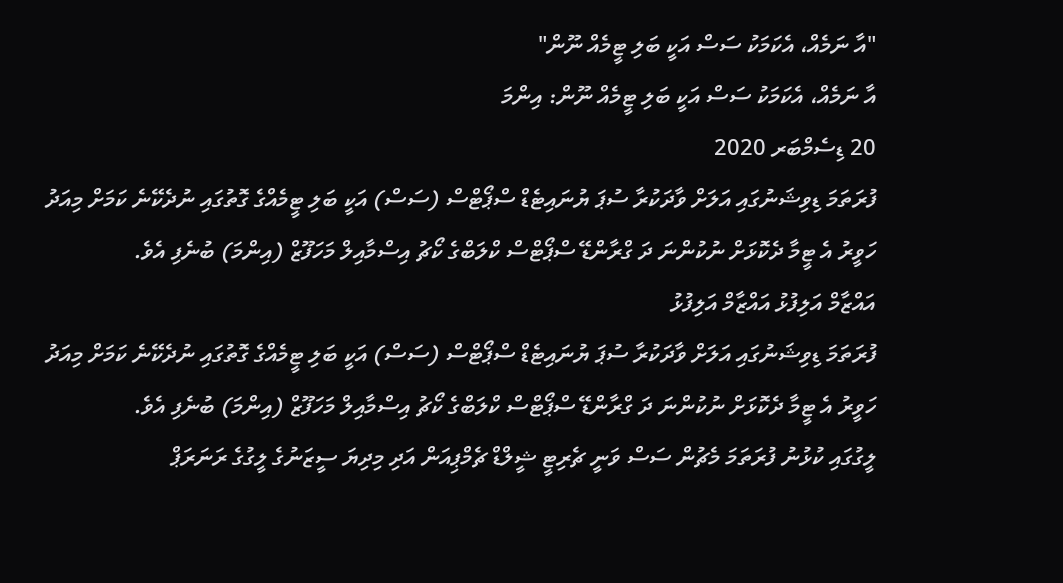"އާ ނަމެއް، އެކަމަކު ސަސް އަކީ ބަލި ޓީމެއް ނޫން"
އާ ނަމެއް، އެކަމަކު ސަސް އަކީ ބަލި ޓީމެއް ނޫން: އިންމަ
20 ޑިސެމްބަރ 2020
ފުރަތަމަ ޑިވިޝަނުގައި އަލަށް ވާދަކުރާ ސުޕަ ޔުނައިޓެޑް ސްޕޯޓްސް (ސަސް) އަކީ ބަލި ޓީމެއްގެ ގޮތުގައި ނުދެކޭނެ ކަމަށް މިއަދު ހަވީރު އެ ޓީމާ ދެކޮޅަށް ނުކުންނަ ދަ ގްރާންޑޭ ސްޕޯޓްސް ކްލަބްގެ ކޯޗު އިސްމާއިލް މަހަފޫޒް (އިންމަ) ބުނެފި އެވެ.
އައްޒާމް އަލިފުޅު އައްޒާމް އަލިފުޅު
ފުރަތަމަ ޑިވިޝަނުގައި އަލަށް ވާދަކުރާ ސުޕަ ޔުނައިޓެޑް ސްޕޯޓްސް (ސަސް) އަކީ ބަލި ޓީމެއްގެ ގޮތުގައި ނުދެކޭނެ ކަމަށް މިއަދު ހަވީރު އެ ޓީމާ ދެކޮޅަށް ނުކުންނަ ދަ ގްރާންޑޭ ސްޕޯޓްސް ކްލަބްގެ ކޯޗު އިސްމާއިލް މަހަފޫޒް (އިންމަ) ބުނެފި އެވެ.
ލީގުގައި ކުޅުނު ފުރަތަމަ މެޗުން ސަސް ވަނީ ޗެރިޓީ ޝީލްޑް ޗެމްޕިއަން އަދި މިދިޔަ ސީޒަނުގެ ލީގުގެ ރަނަރަޕް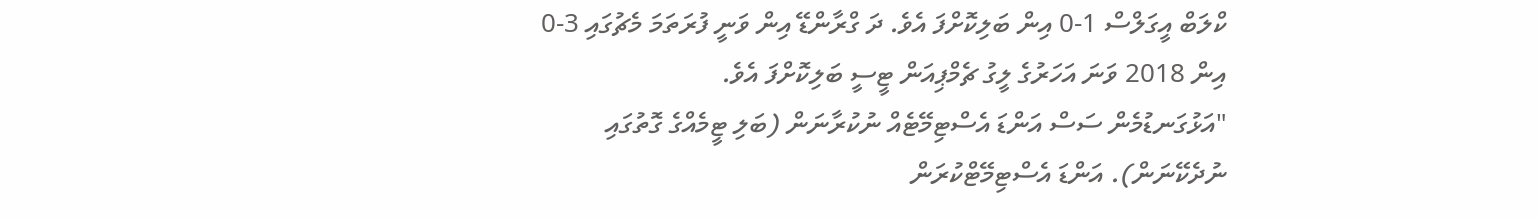ކްލަބް އީގަލްސް 1-0 އިން ބަލިކޮށްފަ އެވެ. ދަ ގްރާންޑޭ އިން ވަނީ ފުރަތަމަ މެޗުގައި 3-0 އިން 2018 ވަނަ އަހަރުގެ ލީގު ޗެމްޕިއަން ޓީސީ ބަލިކޮށްފަ އެވެ.
"އަޅުގަނޑުމެން ސަސް އަންޑަ އެސްޓިމޭޓެއް ނުކުރާނަން (ބަލި ޓީމެއްގެ ގޮތުގައި ނުދެކޭނަން). އަންޑަ އެސްޓިމޭޓްކުރަން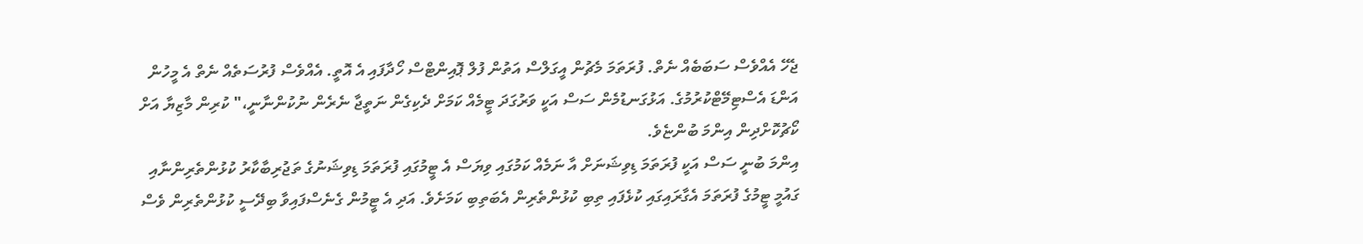ޖެހޭ އެއްވެސް ސަބަބެއް ނެތް. ފުރަތަމަ މެޗުން އީގަލްސް އަތުން ފުލް ޕޮއިންޓްސް ހޯދާފައި އެ އޮތީ. އެއްވެސް ފުރުސަތެއް ނެތް އެ މީހުން އަންޑަ އެސްޓިމޭޓްކުރުމުގެ. އަޅުގަނޑުމެން ސަސް އަކީ ވަރުގަދަ ޓީމެއް ކަމަށް ދެކިގެން ނަތީޖާ ނެރެން ނުކުންނާނީ،" ކުރިން މާޒިޔާ އަށް ކޯޗުކޮށްދިން އިންމަ ބުންޏެވެ.
އިންމަ ބުނީ ސަސް އަކީ ފުރަތަމަ ޑިވިޝަނަށް އާ ނަމެއް ކަމުގައި ވިޔަސް އެ ޓީމުގައި ފުރަތަމަ ޑިވިޝަނުގެ ތަޖުރިބާކާރު ކުޅުންތެރިންނާއި ގައުމީ ޓީމުގެ ފުރަތަމަ އެގާރައިގައި ކުޅެފައި ތިބި ކުޅުންތެރިން އެބަތިބި ކަމަށެވެ. އަދި އެ ޓީމުން ގެނެސްފައިވާ ބިދޭސީ ކުޅުންތެރިން ވެސް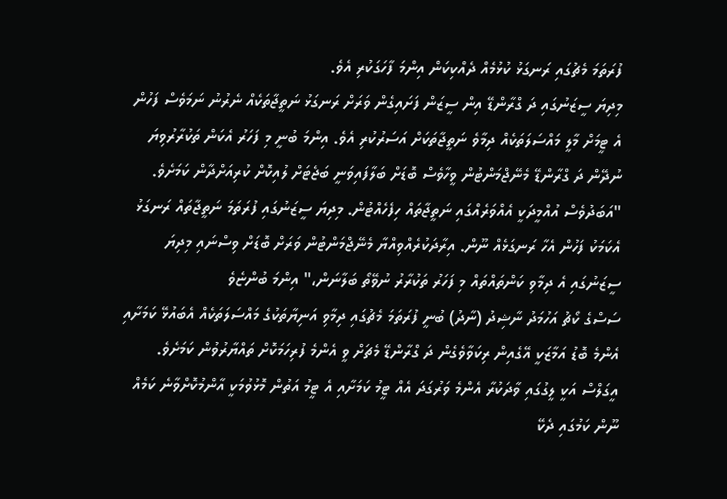ފުރަތަމަ މެޗުގައި ރަނގަޅު ކުޅުމެއް ދެއްކިކަން އިންމަ ފާހަގަކުރި އެވެ.
މިދިޔަ ސީޒަނުގައި ދަ ގްރާންޑޭ އިން ސީޒަން ފަށައިގެން ވަރަށް ރަނގަޅު ނަތީޖާތަކެއް ނެރުނު ނަމަވެސް ފަހުން އެ ޓީމަށް މާލީ މައްސަލަތަކެއް ދިމާވެ ނަތީޖާތަކަށް އަސަރުކުރި އެވެ. އިންމަ ބުނީ މި ފަހަރު އެކަން ތަކުރާރުވިޔަ ނުދޭން ދަ ގްރާންޑޭ މެނޭޖްމަންޓުން ވީހާވެސް ބޮޑަށް ބަލާފައިވަނީ ބަޖެޓަށް ލުއިކޮށް ކުރިއަށްދާން ކަމަށެވެ.
"އަބަދުވެސް އުއްމީދަކީ އެއްވަރެއްގައި ނަތީޖާތައް ހިފެހެއްޓުން. މިދިޔަ ސީޒަނުގައި ފުރަތަމަ ނަތީޖާތައް ރަނގަޅު އެކަމަކު ފަހުން އެހާ ރަނގަޅެއް ނޫން. އިރާދަކުރެއްވިއްޔާ މެނޭޖްމަންޓުން ވަރަށް ބޮޑަށް ވިސްނައި މިދިޔަ ސީޒަނުގައި އެ ދިމާވި ކަންތައްތައް މި ފަހަރު ތަކުރާރު ނުވޭތޯ ބަލާނަން،" އިންމަ ބުންޏެވެ
ސަސްގެ ކޯޗު އަހުމަދު ނާޝިދު (ނާދު) ބުނީ ފުރަތަމަ މެޗުގައި ދިމާވި އަނިޔާތަކުގެ މައްސަލަތަކެއް އެބައުޅޭ ކަމަށާއި އެންމެ ބޮޑު އަމާޒަކީ އޭގެއިން ރިކަވާވެގެން ދަ ގްރާންޑޭ މެޗަށް ވީ އެންމެ ފުރިހަމަކޮށް ތައްޔާރުވުން ކަމަށެވެ.
އީގަލްސް އަކީ ލީގުގައި ވާދަކުރާ އެންމެ ވަރުގަދަ އެއް ޓީމު ކަމަށާއި އެ ޓީމު އަތުން މޮޅުވުމަކީ އާންމުކޮށްވާނެ ކަމެއް ނޫން ކަމުގައި ދެކޭ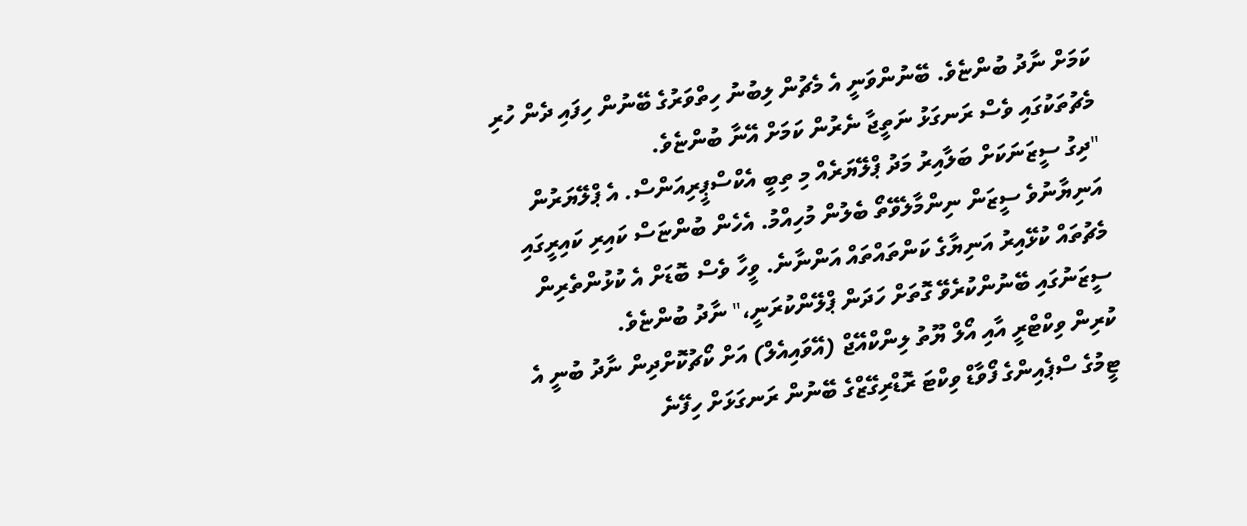ކަމަށް ނާދު ބުންޏެވެ. ބޭނުންވަނީ އެ މެޗުން ލިބުނު ހިތްވަރުގެ ބޭނުން ހިފައި ދެން ހުރި މެޗުތަކުގައި ވެސް ރަނގަޅު ނަތީޖާ ނެރުން ކަމަށް އޭނާ ބުންޏެވެ.
"ދިގު ސީޒަނަކަށް ބަލާއިރު މަދު ޕްލޭޔަރެއް މި ތިބީ އެކްސްޕީރިއަންސް. އެ ޕްލޭޔަރުން އަނިޔާނުވެ ސީޒަން ނިންމާލެވޭތޯ ބެލުން މުހިއްމު. އެހެން ބުންޏަސް ކައިރި ކައިރީގައި މެޗުތައް ކުޅޭއިރު އަނިޔާގެ ކަންތައްތައް އަންނާނެ. ވީހާ ވެސް ބޮޑަށް އެ ކުޅުންތެރިން ސީޒަނުގައި ބޭނުންކުރެވޭ ގޮތަށް ހަދަން ޕްލޭންކުރަނީ،" ނާދު ބުންޏެވެ.
ކުރިން ވިކްޓްރީ އާއި އޯލް ޔޫތު ލިންކްއޭޖް (އޭވައިއެލް) އަށް ކޯޗުކޮށްދިން ނާދު ބުނީ އެ ޓީމުގެ ސްޕެއިންގެ ފޯވާޑް ވިކްޓަ ރޮޑްރިގޭޒްގެ ބޭނުން ރަނގަޅަށް ހިފޭނެ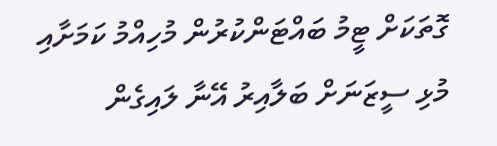ގޮތަކަށް ޓީމު ބައްޓަންކުރުން މުހިއްމު ކަމަށާއި މުޅި ސީޒަނަށް ބަލާއިރު އޭނާ ލައިގެން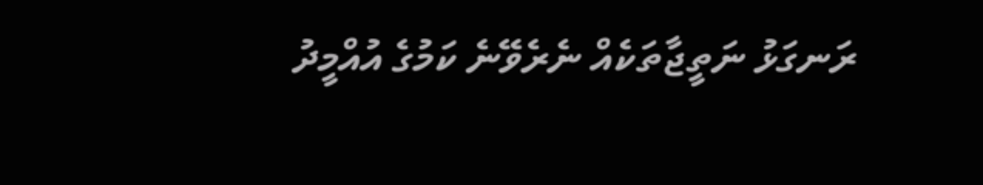ރަނގަޅު ނަތީޖާތަކެއް ނެރެވޭނެ ކަމުގެ އުއްމީދު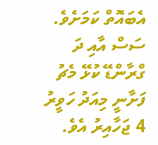އެބައޮތް ކަމަށެވެ.
ސަސް އާއި ދަ ގްރާންޑޭ ކުޅޭ މެޗު ފަށާނީ މިއަދު ހަވީރު 4 ޖަހާއިރު އެވެ.